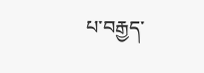པ་བརྒྱད་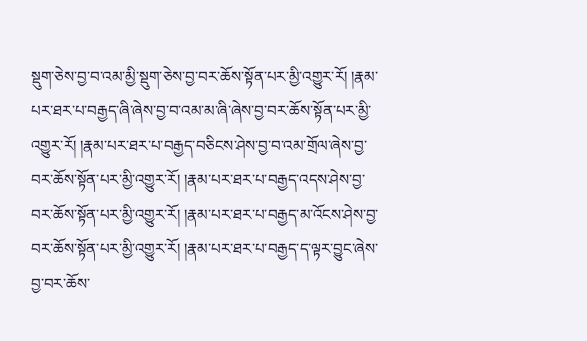སྡུག་ཅེས་བྱ་བ་འམ་མྱི་སྡུག་ཅེས་བྱ་བར་ཆོས་སྟོན་པར་མྱི་འགྱུར་རོ། །རྣམ་པར་ཐར་པ་བརྒྱད་ཞི་ཞེས་བྱ་བ་འམ་མ་ཞི་ཞེས་བྱ་བར་ཆོས་སྟོན་པར་མྱི་འགྱུར་རོ། །རྣམ་པར་ཐར་པ་བརྒྱད་བཅིངས་ཤེས་བྱ་བ་འམ་གྲོལ་ཞེས་བྱ་བར་ཆོས་སྟོན་པར་མྱི་འགྱུར་རོ། །རྣམ་པར་ཐར་པ་བརྒྱད་འདས་ཤེས་བྱ་བར་ཆོས་སྟོན་པར་མྱི་འགྱུར་རོ། །རྣམ་པར་ཐར་པ་བརྒྱད་མ་འོངས་ཤེས་བྱ་བར་ཆོས་སྟོན་པར་མྱི་འགྱུར་རོ། །རྣམ་པར་ཐར་པ་བརྒྱད་ད་ལྟར་བྱུང་ཞེས་བྱ་བར་ཆོས་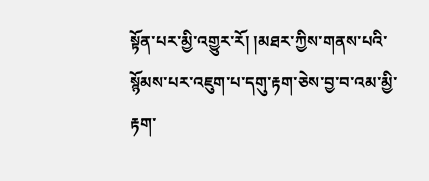སྟོན་པར་མྱི་འགྱུར་རོ། །མཐར་ཀྱིས་གནས་པའི་སྙོམས་པར་འཇུག་པ་དགུ་རྟག་ཅེས་བྱ་བ་འམ་མྱི་རྟག་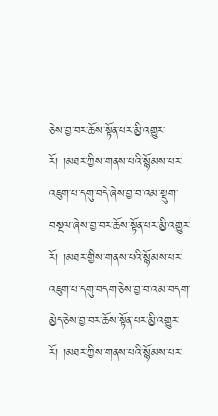ཅེས་བྱ་བར་ཆོས་སྟོན་པར་མྱི་འགྱུར་རོ། །མཐར་ཀྱིས་གནས་པའི་སྙོམས་པར་འཇུག་པ་དགུ་བདེ་ཞེས་བྱ་བ་འམ་སྡུག་བསྔལ་ཞེས་བྱ་བར་ཆོས་སྟོན་པར་མྱི་འགྱུར་རོ། །མཐར་གྱིས་གནས་པའི་སྙོམས་པར་འཇུག་པ་དགུ་བདག་ཅེས་བྱ་བ་འམ་བདག་མྱེད་ཅེས་བྱ་བར་ཆོས་སྟོན་པར་མྱི་འགྱུར་རོ། །མཐར་ཀྱིས་གནས་པའི་སྙོམས་པར་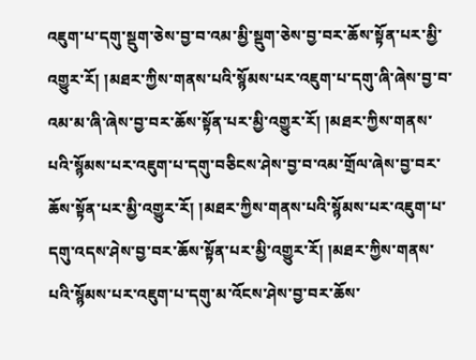འཇུག་པ་དགུ་སྡུག་ཅེས་བྱ་བ་འམ་མྱི་སྡུག་ཅེས་བྱ་བར་ཆོས་སྟོན་པར་མྱི་འགྱུར་རོ། །མཐར་ཀྱིས་གནས་པའི་སྙོམས་པར་འཇུག་པ་དགུ་ཞི་ཞེས་བྱ་བ་འམ་མ་ཞི་ཞེས་བྱ་བར་ཆོས་སྟོན་པར་མྱི་འགྱུར་རོ། །མཐར་ཀྱིས་གནས་པའི་སྙོམས་པར་འཇུག་པ་དགུ་བཅིངས་ཤེས་བྱ་བ་འམ་གྲོལ་ཞེས་བྱ་བར་ཆོས་སྟོན་པར་མྱི་འགྱུར་རོ། །མཐར་ཀྱིས་གནས་པའི་སྙོམས་པར་འཇུག་པ་དགུ་འདས་ཤེས་བྱ་བར་ཆོས་སྟོན་པར་མྱི་འགྱུར་རོ། །མཐར་ཀྱིས་གནས་པའི་སྙོམས་པར་འཇུག་པ་དགུ་མ་འོངས་ཤེས་བྱ་བར་ཆོས་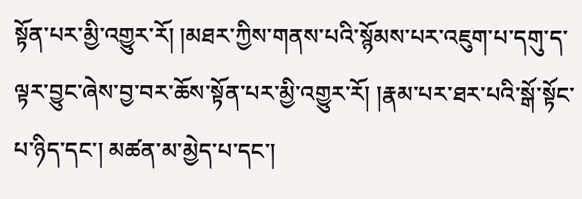སྟོན་པར་མྱི་འགྱུར་རོ། །མཐར་ཀྱིས་གནས་པའི་སྙོམས་པར་འཇུག་པ་དགུ་ད་ལྟར་བྱུང་ཞེས་བྱ་བར་ཆོས་སྟོན་པར་མྱི་འགྱུར་རོ། །རྣམ་པར་ཐར་པའི་སྒོ་སྟོང་པ་ཉིད་དང་། མཚན་མ་མྱེད་པ་དང་།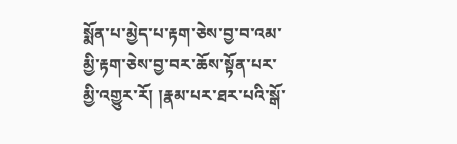སྨོན་པ་མྱེད་པ་རྟག་ཅེས་བྱ་བ་འམ་མྱི་རྟག་ཅེས་བྱ་བར་ཆོས་སྟོན་པར་མྱི་འགྱུར་རོ། །རྣམ་པར་ཐར་པའི་སྒོ་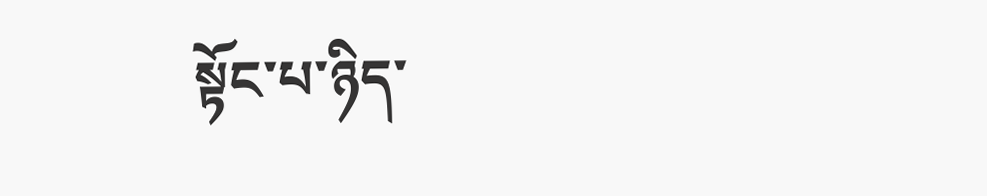སྟོང་པ་ཉིད་